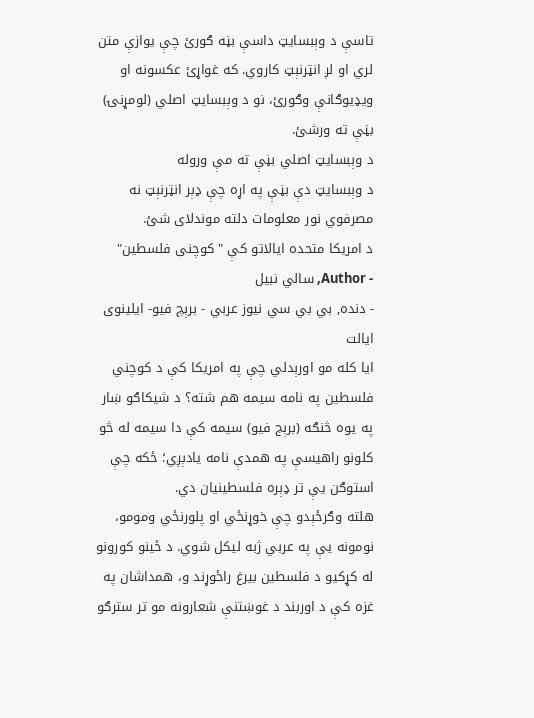تاسې د وېبسایټ داسې بڼه ګورئ چې یوازې متن لري او لږ انټرنېټ کاروي. که غواړئ عکسونه او ویډیوګانې وګورئ، نو د وېبسایټ اصلي (لومړنۍ) بڼې ته ورشئ.
د وېبسایټ اصلي بڼې ته مې وروله
د وېبسایټ دې بڼې په اړه چې ډېر انټرنېټ نه مصرفوي نور معلومات دلته موندلای شئ.
د امریکا متحده ایالاتو کې "کوچنی فلسطین"
- Author, سالي نبيل
- دنده, بي بي سي نيوز عربي - برېچ فیو- ایلینوی ایالت
ایا کله مو اورېدلي چې په امریکا کې د کوچني فلسطین په نامه سیمه هم شته؟ د شیکاګو ښار په یوه څنګه (برېج فیو) سیمه کې دا سیمه له څو کلونو راهیسې په همدې نامه یادېږي؛ ځکه چې استوګن یې تر ډېره فلسطینیان دي.
هلته وګرځېدو چې خوړنځي او پلورنځي ومومو، نومونه یې په عربي ژبه لیکل شوي. د ځینو کورونو له کړکیو د فلسطین بیرغ راځوړند و، همداشان په غزه کې د اوربند د غوښتنې شعارونه مو تر سترګو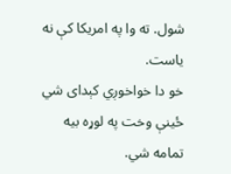شول. ته وا په امریکا کې نه یاست.
خو دا خواخوږي کېدای شي ځینې وخت په لوړه بیه تمامه شي.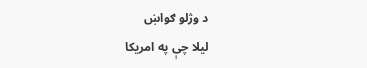د وژلو ګواښ
لیلا چې په امریکا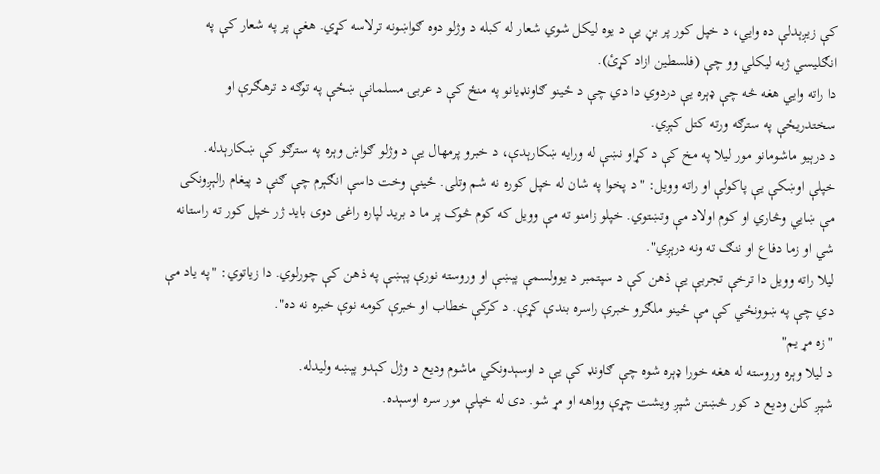کې زیږېدلې ده وايي، د خپل کور پر بڼ یې د یوه لیکل شوي شعار له کبله د وژلو دوه ګواښونه ترلاسه کړي. هغې پر په شعار کې په انګلیسي ژبه لیکلي وو چې (فلسطین ازاد کړئ).
دا راته وايي هغه څه چې ډېره یې دردوي دا دي چې د ځینو ګاونډیانو په منځ کې د عربۍ مسلمانې ښځې په توګه د ترهګرې او سختدریځې په سترګه ورته کتل کېږي.
د درېیو ماشومانو مور لیلا په مخ کې د کړاو نښې له ورایه ښکارېدې، د خبرو پرمهال یې د وژلو ګواښ وېره په سترګو کې ښکارېدله.
خپلې اوښکې یې پاکولې او راته وویل: "د پخوا په شان له خپل کوره نه شم وتلی. ځینې وخت داسې انګېرم چې ګنې د پیغام رالېږونکی مې ښايي وڅاري او کوم اولاد مې وتښتوي. خپلو زامنو ته مې وویل که کوم څوک پر ما د برید لپاره راغی دوی باید ژر خپل کور ته راستانه شي او زما دفاع او ننګ ته ونه درېږي".
لیلا راته وویل دا ترخې تجربې یې ذهن کې د سپتمبر د یوولسمې پېښې او وروسته نورې پېښې په ذهن کې چورلوي. دا زیاتوي: "په یاد مې دي چې په ښوونځي کې مې ځینو ملګرو خبرې راسره بندې کړې. د کرکې خطاب او خبرې کومه نوې خبره نه ده".
"زه مړ یم"
د لیلا وېره وروسته له هغه خورا ډېره شوه چې ګاونډ کې یې د اوسېدونکي ماشوم ودیع د وژل کېدو پېښه ولیدله.
شپږ کلن ودیع د کور څښتن شپږ ویشت چړې وواهه او مړ شو. دی له خپلې مور سره اوسېده.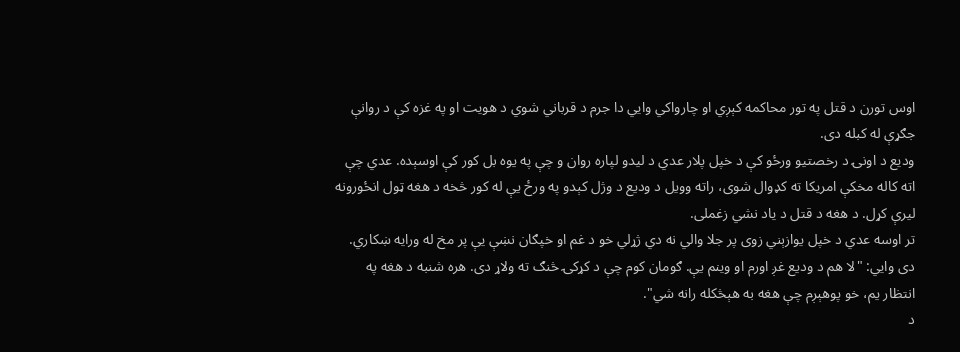اوس تورن د قتل په تور محاکمه کېږي او چارواکي وايي دا جرم د قرباني شوي د هویت او په غزه کې د روانې جګړې له کبله دی.
ودیع د اونۍ د رخصتیو ورځو کې د خپل پلار عدي د لیدو لپاره روان و چې په یوه بل کور کې اوسېده. عدي چې اته کاله مخکې امریکا ته کډوال شوی، راته وویل د ودیع د وژل کېدو په ورځ یې له کور څخه د هغه ټول انځورونه لیرې کړل. د هغه د قتل د یاد نشي زغملی.
تر اوسه عدي د خپل یوازېني زوی پر جلا والي نه دي ژړلي خو د غم او خپګان نښې یې پر مخ له ورایه ښکاري. دی وايي: "لا هم د ودیع غږ اورم او وینم یې. ګومان کوم چې د کړکۍ څنګ ته ولاړ دی. هره شنبه د هغه په انتظار یم، خو پوهېږم چې هغه به هېڅکله رانه شي".
د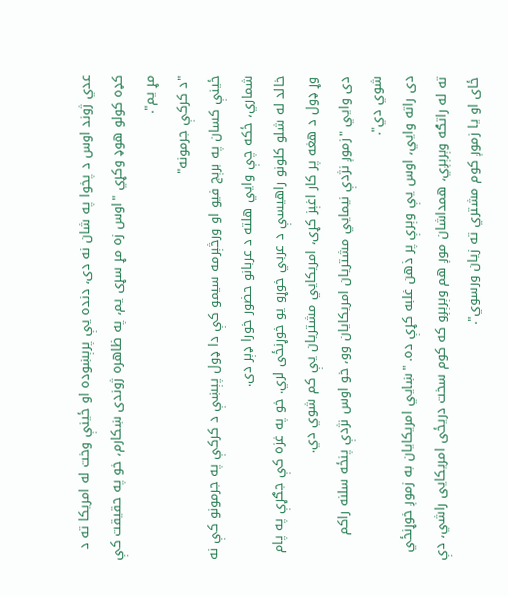عدي ژوند اوس د پخوا په شان نه دی، دنده یې پرېښوده او ځینې وخت له امریکا ته د کډه کولو هوډ وکړي "اوس زه مړ سړی یم، په ظاهره ژوندی ښکارم، خو په حقیقت کې مړ یم".
"د کرکې جرمونه"
ځینې کسان په برېج فیو او ورڅېرمه سیمو کې دا ډول پېښې د کرکې په جرمونو کې نه شماري، ځکه چې وايي هلته د عربانو حضور خورا ډېر دی.
خالد له شلو کلونو راهیسې د عربي خوړو یو خوړنځی لري. خو په غزه کې جګړې په پام وړ ډول د هغه پر کار اغېز کړی، امریکايي مشتریان یې کم شوي دي.
دی وايي "زموږ نژدې نیمايي مشتریان امریکایان وو، خو اوس نژدې پنځه سلنه راکم شوي دي".
دی راته وايي، اوس یې وېرې پر ذهن غلبه کړې ده. "ښايي امریکایان به زموږ خوړنځي ته له راتګه وېرېږي، همداشان موږ هم وېرېږو که کوم سخت دریځی امریکایی راشي، دې ځای او یا زموږ کوم مشتري ته زیان ورسوي".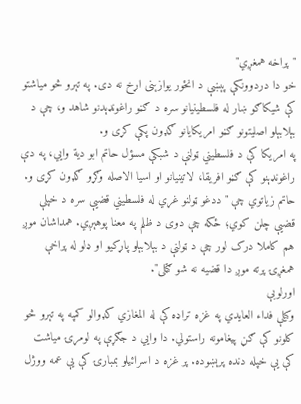"پراخه همغږي"
خو دا دردوونکې پېښې د انځور یوازېنی اړخ نه دی. په تېرو څو میاشتو کې شیکاګو ښار له فلسطینیانو سره د ګڼو راغونډېدنو شاهد و، چې د بېلابېلو اصلیتونو ګڼو امریکایانو ګډون پکې کړی و.
په امریکا کې د فلسطیني ټولنې د شبکې مسؤل حاتم ابو دیة وايي، په دې راغونډېنو کې ګڼو افریقا، لاتینیانو او اسیا الاصله وګړو ګډون کړی و.
حاتم زیاتوي چې "ددغو ټولنو غړي له فلسطیني قضیې سره د خپلې قضیې چلن کوي؛ ځکه چې دوی د ظلم په معنا پوهېږي. همداشان موږ هم کاملا درک لور چې د ټولنې د بېلابېلو پاړکیو او ډلو له پراخې همغږۍ پرته موږ دا قضیه نه شو ګټلی".
اورلوبې
وکیلې فداء العایدي په غزه تراډه کې له المغازي کډوالو کمپه په تېرو څو کلونو کې ګڼ پیغامونه راستولي. دا وايي د جګړې په لومړۍ میاشت کې یې خپله دنده پرېښوده. پر غزه د اسرائیلو بمبارۍ کې یې عمه ووژل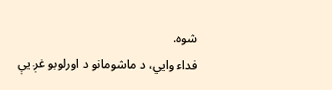شوه.
فداء وايي، د ماشومانو د اورلوبو غږ یې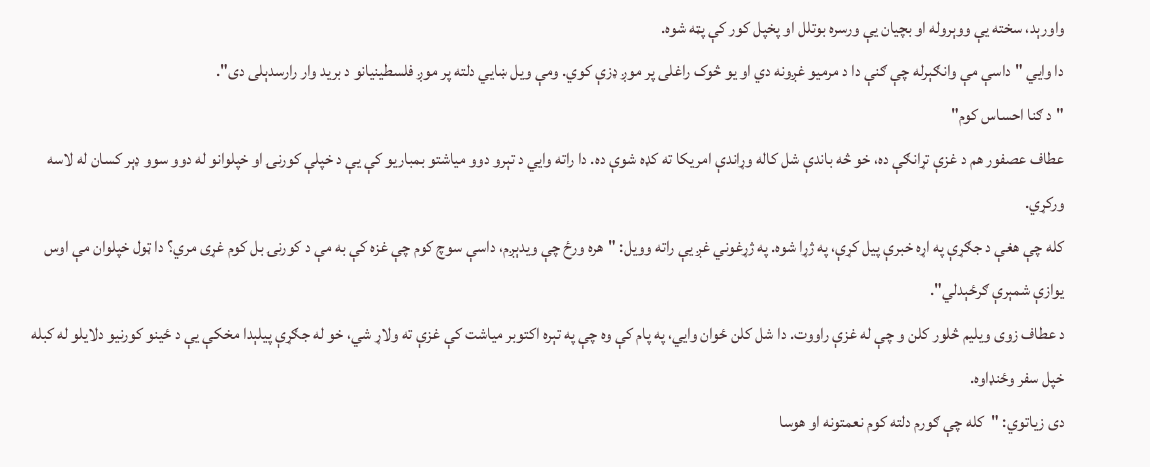واورېد، سخته یې ووېروله او بچیان یې ورسره بوتلل او پخپل کور کې پټه شوه.
دا وايي "داسې مې وانګېرله چې ګنې دا د مرمیو غږونه دي او یو څوک راغلی پر موږ ډزې کوي. ومې ویل ښايي دلته پر موږ فلسطینیانو د برید وار رارسدېلی دی".
"د ګنا احساس کوم"
عطاف عصفور هم د غزې تړانګې ده، خو څه باندې شل کاله وړاندې امریکا ته کډه شوې ده. دا راته وايي د تېرو دوو میاشتو بمباریو کې یې د خپلې کورنۍ او خپلوانو له دوو سوو ډېر کسان له لاسه ورکړي.
کله چې هغې د جګړې په اړه خبرې پیل کړې، په ژړا شوه. په ژړغوني غږ یې راته وویل: "هره ورځ چې ویدېږم، داسې سوچ کوم چې غزه کې به مې د کورنۍ بل کوم غړی مري؟ دا ټول خپلوان مې اوس یوازې شمېرې ګرځېدلي".
د عطاف زوی ویلیم څلور کلن و چې له غزې راووت. دا شل کلن ځوان وايي، په پام کې وه چې په تېره اکتوبر میاشت کې غزې ته ولاړ شي، خو له جګړې پیلېدا مخکې یې د ځینو کورنیو دلایلو له کبله خپل سفر وځنډاوه.
دی زیاتوي: "کله چې ګورم دلته کوم نعمتونه او هوسا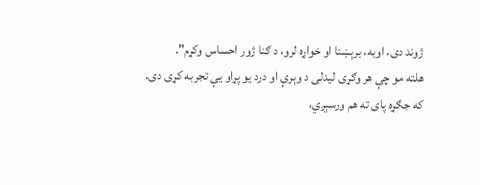ژوند دی، اوبه، برېښنا او خواړه لرو، د ګنا ژور احساس وکړم".
هلته مو چې هر وګړی لیدلی د وېرې او درد یو پړاو یې تجربه کړی دی. که جګړه پای ته هم ورسېږي،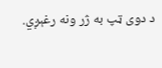د دوی ټپ به ژر ونه رغېږي.